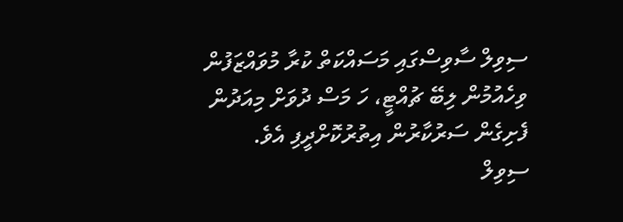ސިވިލް ސާވިސްގައި މަސައްކަތް ކުރާ މުވައްޒަފުން ވިހެއުމުން ލިބޭ ޗުއްޓީ، ހަ މަސް ދުވަށް މިއަދުން ފެށިގެން ސަރުކާރުން އިތުރުކޮށްދީފި އެވެ.
ސިވިލް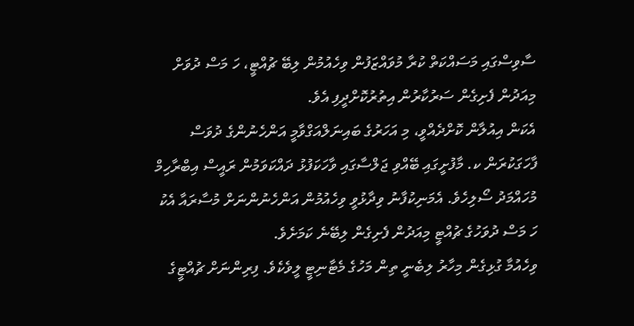ސާވިސްގައި މަސައްކަތް ކުރާ މުވައްޒަފުން ވިހެއުމުން ލިބޭ ޗުއްޓީ، ހަ މަސް ދުވަށް މިއަދުން ފެށިގެން ސަރުކާރުން އިތުރުކޮށްދީފި އެވެ.
އެކަން އިއުލާން ކޮށްދެއްވީ، މި އަހަރުގެ ބައިނަލްއަގްވާމީ އަންހެނުންގެ ދުވަސް ފާހަގަކުރަން ކ. މާފުށީގައި ބޭއްވި ޖަލްސާގައި ވާހަކަފުޅު ދައްކަވަމުން ރައީސް އިބްރާހިމް މުހައްމަދު ސޯލިހެވެ. އެމަނިކުފާނު ވިދާޅުވީ ވިހެއުމުން އަންހެނުންނަށް މުސާރައާ އެކު ހަ މަސް ދުވަހުގެ ޗުއްޓީ މިއަދުން ފެށިގެން ލިބޭނެ ކަމަށެވެ.
ވިހެއުމާ ގުޅިގެން މިހާރު ލިބެނީ ތިން މަހުގެ މެޓާނިޓީ ލީވެކެވެ. ފިރިންނަށް ޗުއްޓީގެ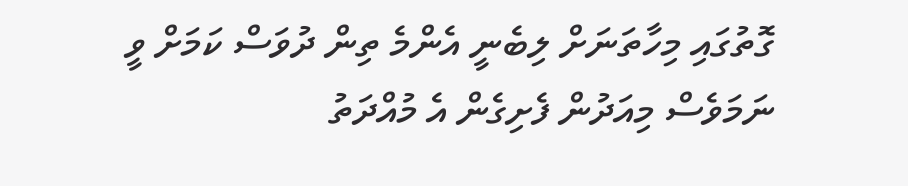ގޮތުގައި މިހާތަނަށް ލިބެނީ އެންމެ ތިން ދުވަސް ކަމަށް ވީ ނަމަވެސް މިއަދުން ފެށިގެން އެ މުއްދަތު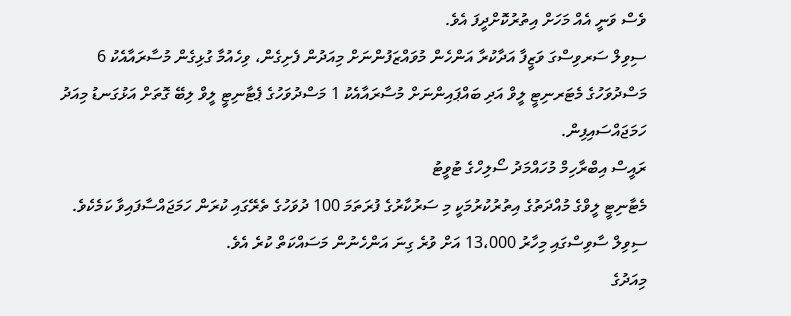ވެސް ވަނީ އެއް މަހަށް އިތުރުކޮށްދީފަ އެވެ.
ސިވިލް ސަރވިސްގަ ވަޒީފާ އަދާކުރާ އަންހެން މުވައްޒަފުންނަށް މިއަދުން ފެށިގެން، ވިހެއުމާ ގުޅިގެން މުސާރައާއެކު 6 މަސްދުވަހުގެ މެޓަރނިޓީ ލީވް އަދި ބައްޕައިންނަށް މުސާރައާއެކު 1 މަސްދުވަހުގެ ޕެޓާނިޓީ ލީވް ލިބޭ ގޮތަށް އަޅުގަނޑު މިއަދު ހަމަޖައްސައިފިން.
ރައީސް އިބްރާހިމް މުހައްމަދު ސޯލިހްގެ ޓުވީޓު
މެޓާނިޓީ ލީވްގެ މުއްދަތުގެ އިތުރުކުރުމަކީ މި ސަރުކާރުގެ ފުރަތަމަ 100 ދުވަހުގެ ތެރޭގައި ކުރަން ހަމަޖައްސާފައިވާ ކަމެކެވެ.
ސިވިލް ސާވިސްގައި މިހާރު 13،000 އަށް ވުރެ ގިނަ އަންހެނުން މަސައްކަތް ކުރެ އެވެ.
މިއަދުގެ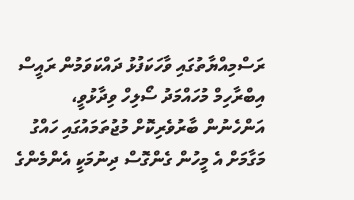ރަސްމިއްޔާތުގައި ވާހަކަފުޅު ދައްކަވަމުން ރައީސް އިބްރާހިމް މުހައްމަދު ސޯލިހް ވިދާޅުވީ، އަންހެނުން ބާރުވެރިކޮށް މުޖުތަމައުގައި ހައްގު މަގާމަށް އެ މީހުން ގެންގޮސް ދިނުމަކީ އެންމެންގެ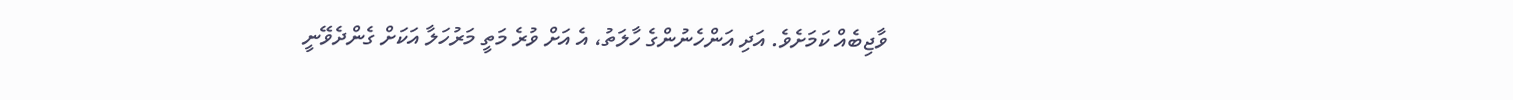ވާޖިބެއް ކަމަށެވެ. އަދި އަންހެނުންގެ ހާލަތު، އެ އަށް ވުރެ މަތީ މަރުހަލާ އަކަށް ގެންދެވޭނީ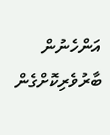އަންހެނުން ބާރުވެރިކޮށްގެން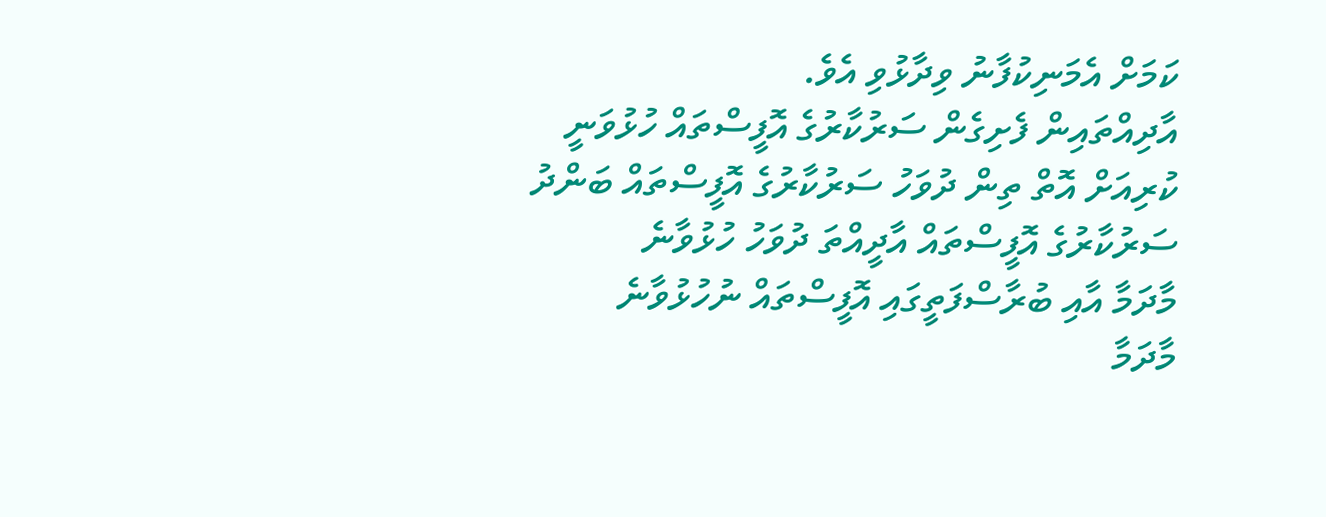ކަމަށް އެމަނިކުފާނު ވިދާޅުވި އެވެ.
އާދިއްތައިން ފެށިގެން ސަރުކާރުގެ އޮފީސްތައް ހުޅުވަނީ
ކުރިއަށް އޮތް ތިން ދުވަހު ސަރުކާރުގެ އޮފީސްތައް ބަންދު
ސަރުކާރުގެ އޮފީސްތައް އާދީއްތަ ދުވަހު ހުޅުވާނެ
މާދަމާ އާއި ބުރާސްފަތީގައި އޮފީސްތައް ނުހުޅުވާނެ
މާދަމާ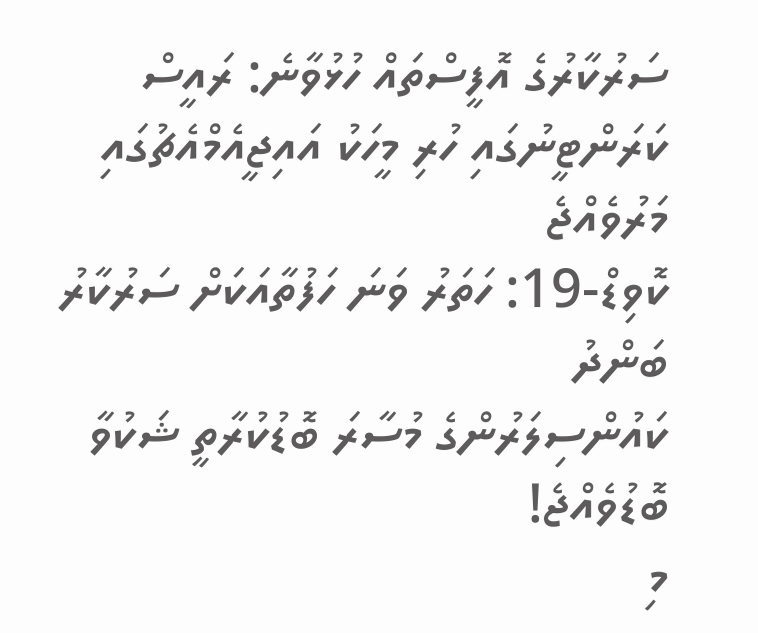ސަރުކާރުގެ އޮފީސްތައް ހުޅުވާނެ: ރައީސް
ކަރަންޓީނުގައި ހުރި މީހަކު އައިޖީއެމްއެޗުގައި މަރުވެއްޖެ
ކޮވިޑް-19: ހަތަރު ވަނަ ހަފުތާއަކަށް ސަރުކާރު ބަންދު
ކައުންސިލަރުންގެ މުސާރަ ބޮޑުކުރާތީ ޝަކުވާ ބޮޑުވެއްޖެ!
މި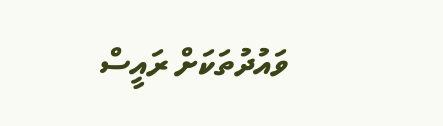ވައުދުތަކަށް ރައީސް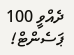ދެއްވީ 100 ޕަސެންޓް!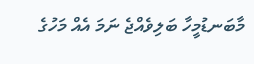މާބަނޑުމީހާ ބަލިވެއްޖެ ނަމަ އެއް މަހުގެ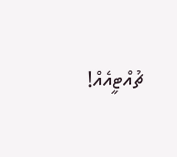ޗުއްޓީއެއް!